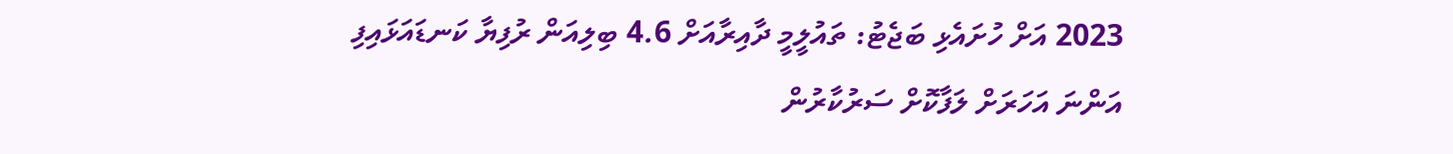2023 އަށް ހުށައެޅި ބަޖެޓު: ތައުލީމީ ދާއިރާއަށް 4.6 ބިލިއަން ރުފިޔާ ކަނޑައަޅައިފި
އަންނަ އަހަރަށް ލަފާކޮށް ސަރުކާރުން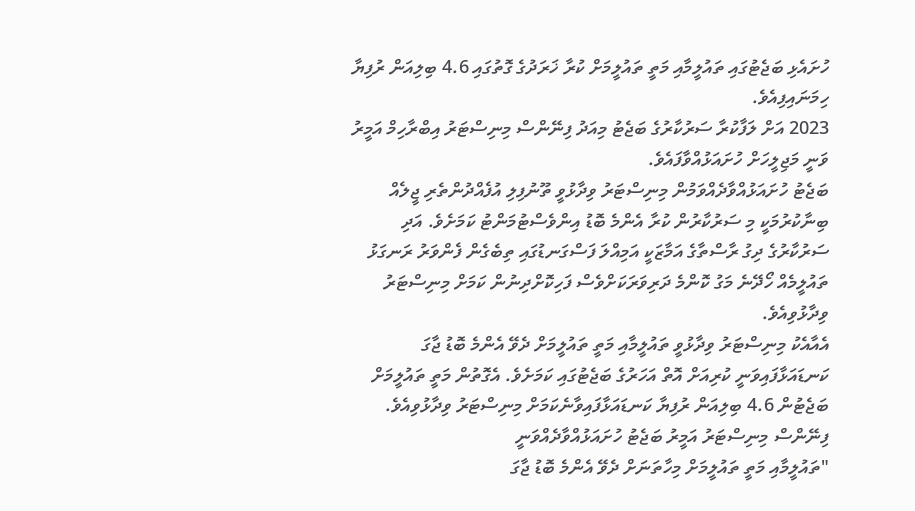ހުށައެޅި ބަޖެޓުގައި ތައުލީމާއި މަތީ ތައުލީމަށް ކުރާ ޚަރަދުގެ ގޮތުގައި 4.6 ބިލިއަން ރުފިޔާ ހިމަނައިފިއެވެ.
2023 އަށް ލަފާކުރާ ސަރުކާރުގެ ބަޖެޓު މިއަދު ފިނޭންސް މިނިސްޓަރު އިބްރާހިމް އަމީރު ވަނީ މަޖިލީހަށް ހުށައަޅުއްވާފައެވެ.
ބަޖެޓު ހުށައަޅުއްވާދެއްވަމުން މިނިސްޓަރު ވިދާޅުވީ ތޫނުފިލި އުފެއްދުންތެރި ޖީލެއް ބިނާކުރުމަކީ މި ސަރުކާރުން ކުރާ އެންމެ ބޮޑު އިންވެސްޓުމަންޓު ކަމަށެވެ. އަދި ސަރުކާރުގެ ދިގު ރާސްތާގެ އަމާޒަކީ އަމިއްލަ ފަސްގަނޑުގައި ތިބެގެން ފެންވަރު ރަނގަޅު ތައުލީމެއް ހޯދޭނެ މަގު ކޮންމެ ދަރިވަރަކަށްވެސް ފަހިކޮށްދިނުން ކަމަށް މިނިސްޓަރު ވިދާޅުވިއެވެ.
އެއާއެކު މިނިސްޓަރު ވިދާޅުވީ ތައުލީމާއި މަތީ ތައުލީމަށް ދެވޭ އެންމެ ބޮޑު ޖާގަ ކަނޑައަޅާފައިވަނީ ކުރިއަށް އޮތް އަހަރުގެ ބަޖެޓުގައި ކަމަށެވެ. އެގޮތުން މަތީ ތައުލީމަށް ބަޖެޓުން 4.6 ބިލިއަން ރުފިޔާ ކަނޑައަޅާފައިވާނެކަމަށް މިނިސްޓަރު ވިދާޅުވިއެވެ.
ފިނޭންސް މިނިސްޓަރު އަމީރު ބަޖެޓު ހުށައަޅުއްވާދެއްވަނީ
"ތައުލީމާއި މަތީ ތައުލީމަށް މިހާތަނަށް ދެވޭ އެންމެ ބޮޑު ޖާގަ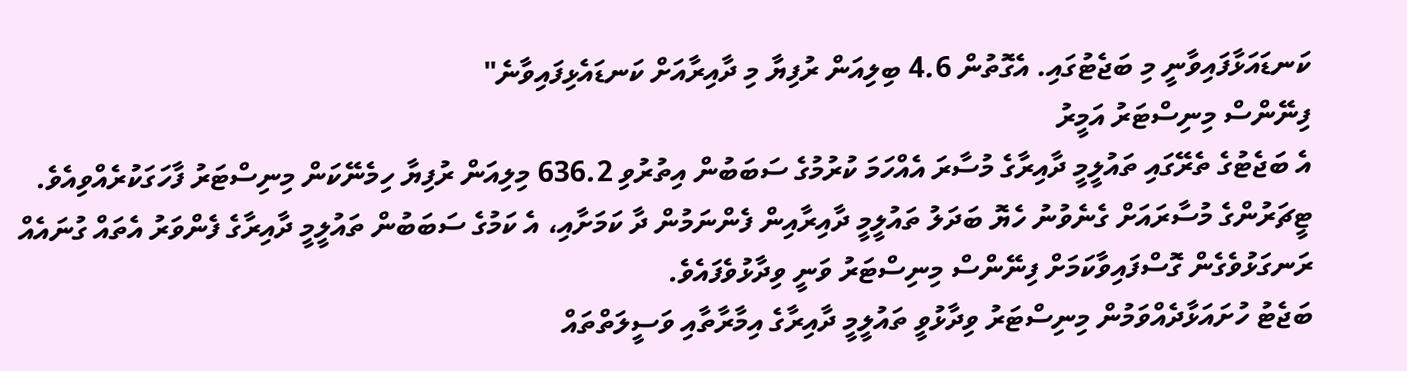ކަނޑައަޅާފައިވާނީ މި ބަޖެޓުގައި. އެގޮތުން 4.6 ބިލިއަން ރުފިޔާ މި ދާއިރާއަށް ކަނޑައެޅިފައިވާނެ"
ފިނޭންސް މިނިސްޓަރު އަމީރު
އެ ބަޖެޓުގެ ތެރޭގައި ތައުލީމީ ދާއިރާގެ މުސާރަ އެއްހަމަ ކުރުމުގެ ސަބަބުން އިތުރުވި 636.2 މިލިއަން ރުފިޔާ ހިމެނޭކަން މިނިސްޓަރު ފާހަގަކުރެއްވިއެވެ.
ޓީޗަރުންގެ މުސާރައަށް ގެނެވުނު ހެޔޮ ބަދަލު ތައުލީމީ ދާއިރާއިން ފެންނަމުން ދާ ކަމަށާއި، އެ ކަމުގެ ސަބަބުން ތައުލީމީ ދާއިރާގެ ފެންވަރު އެތައް ގުނައެއް ރަނގަޅުވެގެން ގޮސްފައިވާކަމަށް ފިނޭންސް މިނިސްޓަރު ވަނީ ވިދާޅުވެފައެވެ.
ބަޖެޓު ހުށައަޅާދެއްވަމުން މިނިސްޓަރު ވިދާޅުވީ ތައުލީމީ ދާއިރާގެ އިމާރާތާއި ވަސީލަތްތައް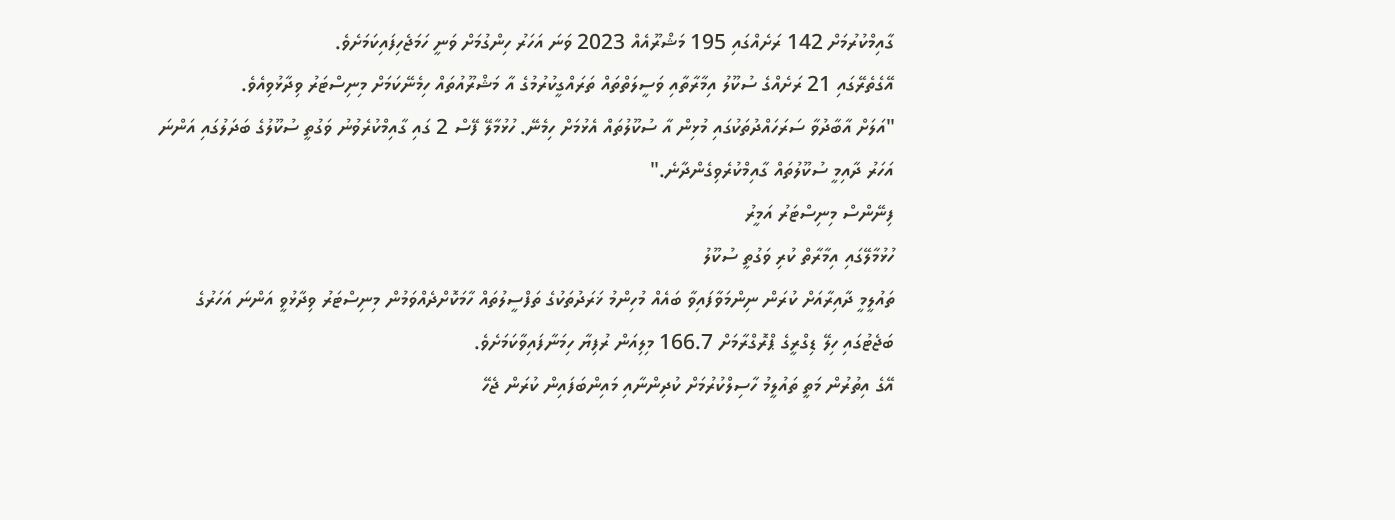ގާއިމްކުރުމަށް 142 ރަށެއްގައި 195 މަޝްރޫއެއް 2023 ވަނަ އަހަރު ހިންގުމަށް ވަނީ ހަމަޖެހިފައިކަމަށެވެ.
އޭގެތެރޭގައި 21 ރަށެއްގެ ސުކޫލު އިމާރާތާއި ވަސީލަތްތައް ތަރައްގީކުރުމުގެ އާ މަޝްރޫއުތައް ހިމެނޭކަމަށް މިނިސްޓަރު ވިދާޅުވިއެވެ.
"އަލަށް އާބާދުވާ ސަރަހައްދުތަކުގައި މުޅިން އާ ސުކޫލުތައް އެޅުމަށް ހިމެނޭ. ހުޅުމާލޭ ފޭސް 2 ގައި ގާއިމްކުރެވުނު ވަގުތީ ސުކޫލުގެ ބަދަލުގައި އަންނަ އަހަރު ދާއިމީ ސުކޫލުތައް ގާއިމްކުރެވިގެންދާނެ."
ފިނޭންސް މިނިސްޓަރު އަމީރު
ހުޅުމާލޭގައި އިމާރާތް ކުރި ވަގުތީ ސުކޫލު
ތައުލީމީ ދާއިރާއަށް ކުރަން ނިންމަވާފައިވާ ބައެއް މުހިންމު ޚަރަދުތަކުގެ ތަފްސީލުތައް ހާމަކޮށްދެއްވަމުން މިނިސްޓަރު ވިދާޅުވީ އަންނަ އަހަރުގެ ބަޖެޓުގައި ހިލޭ ޑިގްރީގެ ޕްރޮގްރާމަށް 166.7 މިލިއަން ރުފިޔާ ހިމަނާފައިވާކަމަށެވެ.
އޭގެ އިތުރުން މަތީ ތައުލީމު ހާސިލްކުރުމަށް ކުދިންނާއި މައިންބަފައިން ކުރަން ޖެހޭ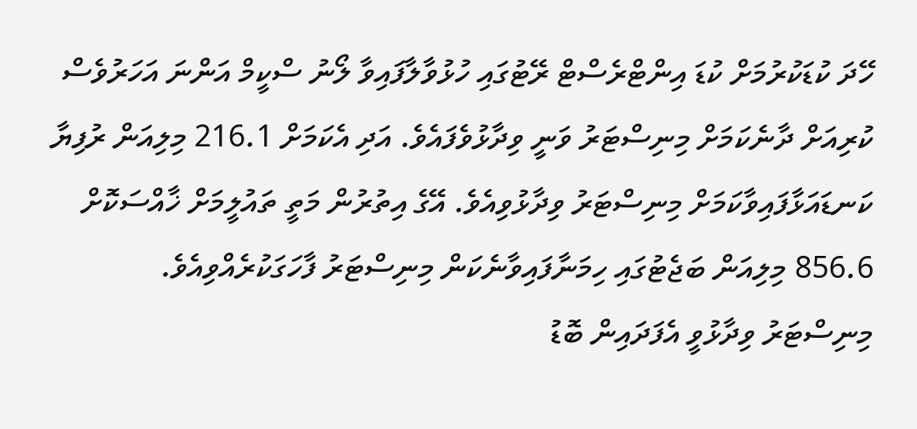ހޭދަ ކުޑަކުރުމަށް ކުޑަ އިންޓްރެސްޓް ރޭޓުގައި ހުޅުވާލާފައިވާ ލޯނު ސްކީމް އަންނަ އަހަރުވެސް ކުރިއަށް ދާނެކަމަށް މިނިސްޓަރު ވަނީ ވިދާޅުވެފައެވެ. އަދި އެކަމަށް 216.1 މިލިއަން ރުފިޔާ ކަނޑައަޅާފައިވާކަމަށް މިނިސްޓަރު ވިދާޅުވިއެވެ. އޭގެ އިތުރުން މަތީ ތައުލީމަށް ޚާއްސަކޮށް 856.6 މިލިއަން ބަޖެޓުގައި ހިމަނާފައިވާނެކަން މިނިސްޓަރު ފާހަގަކުރެއްވިއެވެ.
މިނިސްޓަރު ވިދާޅުވީ އެފަދައިން ބޮޑު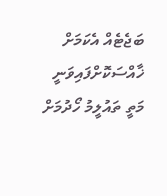ބަޖެޓެއް އެކަމަށް ޚާއްސަކޮށްފައިވަނީ މަތީ ތައުލީމު ހޯދުމަށް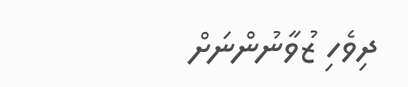ދިވެހި ޒުވާނުންނަށް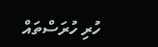ހުރި ހުރަސްތައް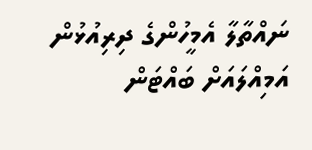ނައްތާލާ އެމީހުންގެ ދިރިއުޅުން އަމިއްލައަށް ބައްޓަން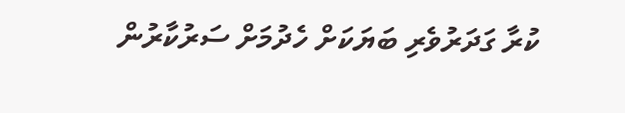ކުރާ ގަދަރުވެރި ބަޔަކަށް ހެދުމަށް ސަރުކާރުން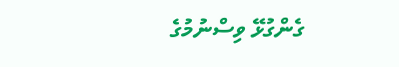ގެންގުޅޭ ވިސްނުމުގެ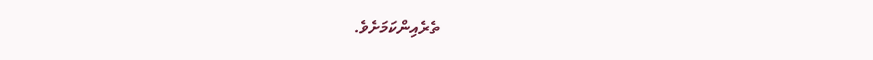ތެރެއިންކަމަށެވެ.